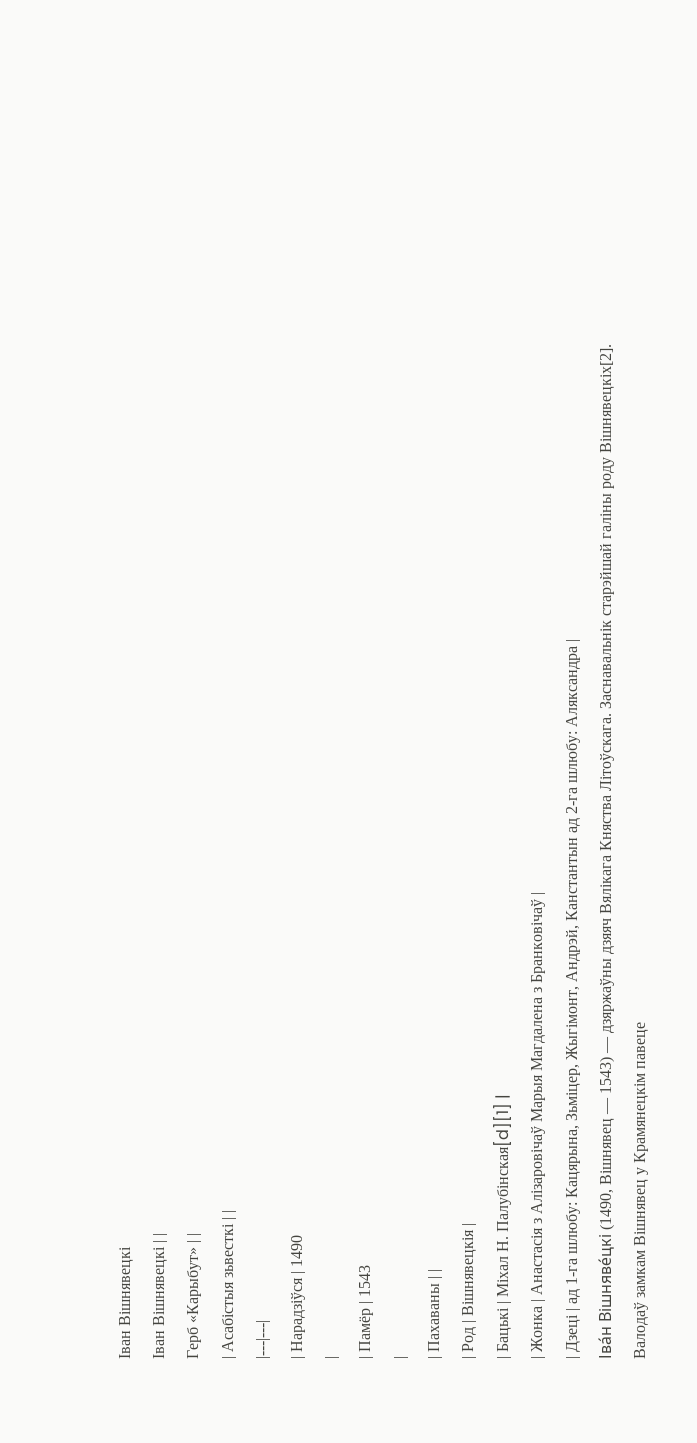Іван Вішнявецкі
Іван Вішнявецкі | |
Герб «Карыбут» | |
| Асабістыя зьвесткі | |
|---|---|
| Нарадзіўся | 1490
|
| Памёр | 1543
|
| Пахаваны | |
| Род | Вішнявецкія |
| Бацькі | Міхал Н. Палубінская[d][1] |
| Жонка | Анастасія з Алізаровічаў Марыя Магдалена з Бранковічаў |
| Дзеці | ад 1-га шлюбу: Кацярына, Зьміцер, Жыгімонт, Андрэй, Канстантын ад 2-га шлюбу: Аляксандра |
Іва́н Вішняве́цкі (1490, Вішнявец — 1543) — дзяржаўны дзяяч Вялікага Княства Літоўскага. Заснавальнік старэйшай галіны роду Вішнявецкіх[2].
Валодаў замкам Вішнявец у Крамянецкім павеце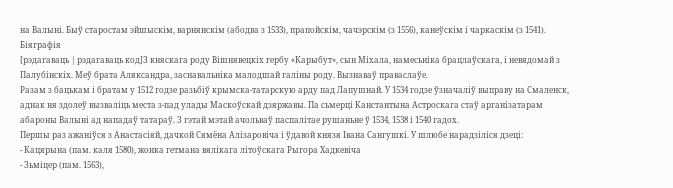на Валыні. Быў старостам эйшыскім, варнянскім (абодва з 1533), прапойскім, чачэрскім (з 1556), канеўскім і чаркаскім (з 1541).
Біяграфія
[рэдагаваць | рэдагаваць код]З княскага роду Вішнявецкіх гербу «Карыбут», сын Міхала, намесьніка брацлаўскага, і невядомай з Палубінскіх. Меў брата Аляксандра, заснавальніка малодшай галіны роду. Вызнаваў праваслаўе.
Разам з бацькам і братам у 1512 годзе разьбіў крымска-татарскую арду пад Лапушнай. У 1534 годзе ўзначаліў выправу на Смаленск, аднак ня здолеў вызваліць места з-пад улады Маскоўскай дзяржавы. Па сьмерці Канстантына Астроскага стаў арганізатарам абароны Валыні ад нападаў татараў. З гэтай мэтай ачольваў паспалітае рушаньне ў 1534, 1538 і 1540 гадох.
Першы раз ажаніўся з Анастасіяй, дачкой Сямёна Алізаровіча і ўдавой князя Івана Сангушкі. У шлюбе нарадзіліся дзеці:
- Кацярына (пам. каля 1580), жонка гетмана вялікага літоўскага Рыгора Хадкевіча
- Зьміцер (пам. 1563),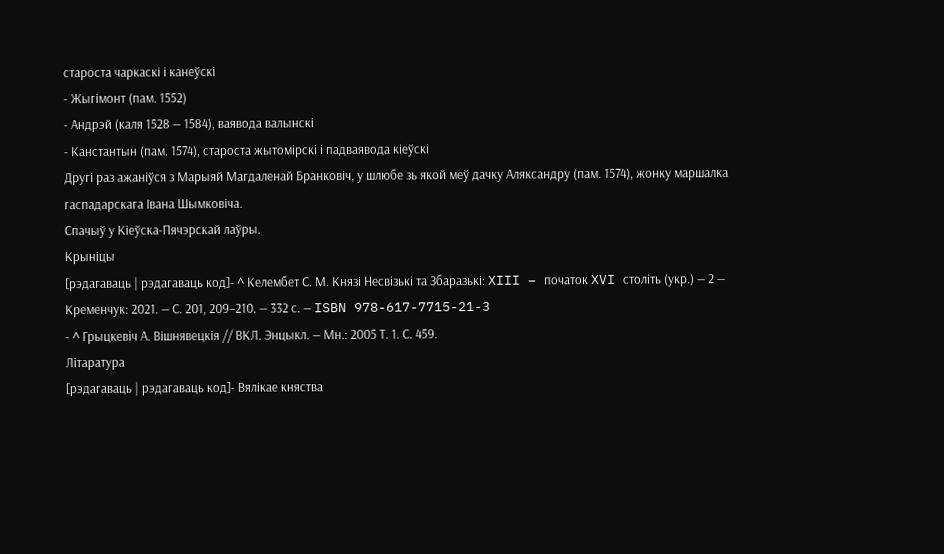староста чаркаскі і канеўскі
- Жыгімонт (пам. 1552)
- Андрэй (каля 1528 — 1584), ваявода валынскі
- Канстантын (пам. 1574), староста жытомірскі і падваявода кіеўскі
Другі раз ажаніўся з Марыяй Магдаленай Бранковіч, у шлюбе зь якой меў дачку Аляксандру (пам. 1574), жонку маршалка гаспадарскага Івана Шымковіча.
Спачыў у Кіеўска-Пячэрскай лаўры.
Крыніцы
[рэдагаваць | рэдагаваць код]- ^ Келембет С. М. Князі Несвізькі та Збаразькі: XIII – початок XVI століть (укр.) — 2 — Кременчук: 2021. — С. 201, 209–210. — 332 с. — ISBN 978-617-7715-21-3
- ^ Грыцкевіч А. Вішнявецкія // ВКЛ. Энцыкл. — Мн.: 2005 Т. 1. С. 459.
Літаратура
[рэдагаваць | рэдагаваць код]- Вялікае княства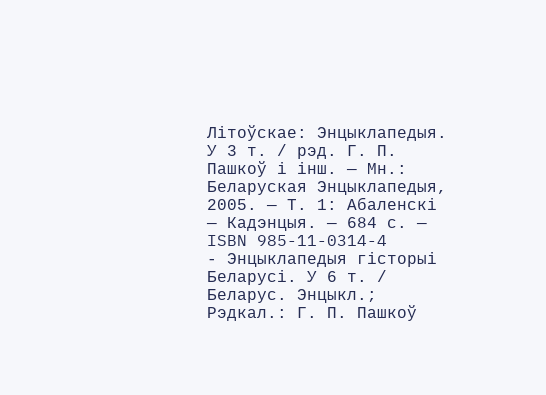Літоўскае: Энцыклапедыя. У 3 т. / рэд. Г. П. Пашкоў і інш. — Мн.: Беларуская Энцыклапедыя, 2005. — Т. 1: Абаленскі — Кадэнцыя. — 684 с. — ISBN 985-11-0314-4
- Энцыклапедыя гісторыі Беларусі. У 6 т. / Беларус. Энцыкл.; Рэдкал.: Г. П. Пашкоў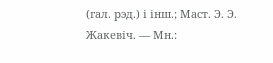(гал. рэд.) і інш.; Маст. Э. Э. Жакевіч. — Мн.: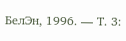БелЭн, 1996. — Т. 3: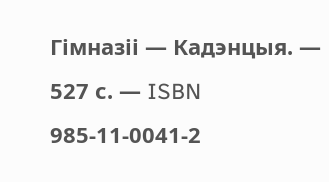Гімназіі — Кадэнцыя. — 527 с. — ISBN 985-11-0041-2